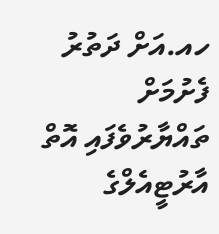ހއ.އަށް ދަތުރު ފެށުމަށް ތައްޔާރުވެފައި އޮތް އާރުޓީއެލްގެ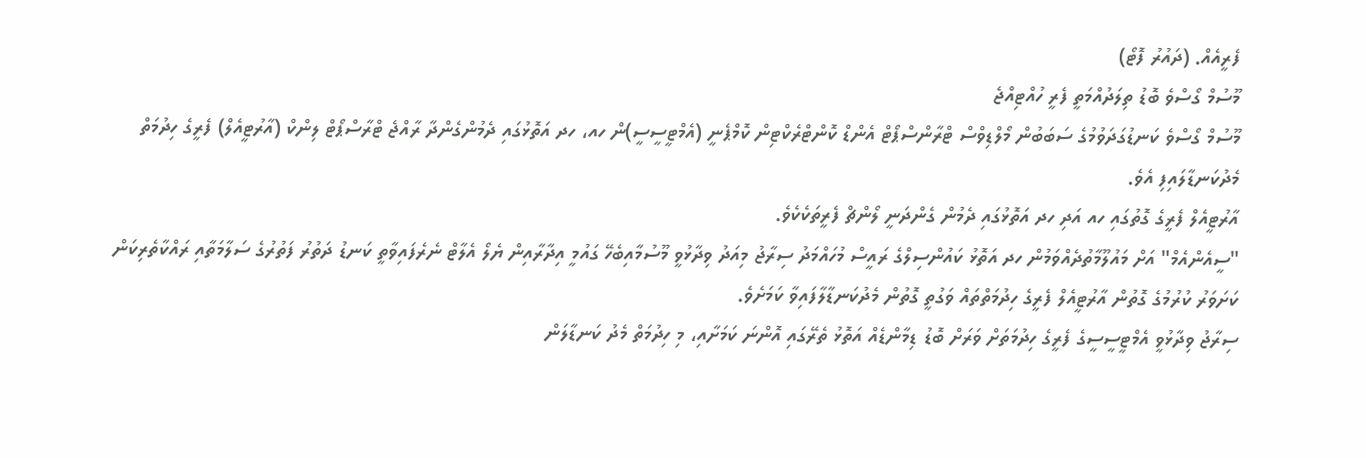ފެރީއެއް. (ދައުރު ފޮޓޯ)
މޫސުމް ގޯސްވެ ބޮޑު ތިލަދުއްމަތީ ފެރީ ހުއްޓިއްޖެ
މޫސުމް ގޯސްވެ ކަނޑުގަދަވުމުގެ ސަބަބުން މޯލްޑިވްސް ޓްރާންސްޕޯޓް އެންޑް ކޮންޓްރެކްޓިން ކޮމްޕެނީ (އެމްޓީސީސީ)ން ހއ، ހދ އަތޮޅުގައި ދެމުންގެންދާ ރާއްޖެ ޓްރާސްޕޯޓް ލިންކް (އާރުޓީއެލް) ފެރީގެ ހިދުމަތް މެދުކަނޑާލައިފި އެވެ.
އާރުޓީއެލް ފެރީގެ ގޮތުގައި ހއ އަދި ހދ އަތޮޅުގައި ދެމުން ގެންދަނީ ލޯންޗް ފެރީތަކެކެވެ.
"ސީއެންއެމް" އަށް މައުލޫމާތުދެއްވަމުން ހދ އަތޮޅު ކައުންސިލްގެ ރައީސް މުހައްމަދު ސިރާޖު މިއަދު ވިދާޅުވީ މޫސުމާއިބެހޭ ގައުމީ އިދާރާއިން ޔެލޯ އެލާޓް ނެރެފައިވާތީ ކަނޑު ދަތުރު ފަތުރުގެ ސަލާމަތާއި ރައްކާތެރިކަން ކަށަވަރު ކުރުމުގެ ގޮތުން އާރުޓީއެލް ފެރީގެ ހިދުމަތްތައް ވަގުތީ ގޮތުން މެދުކަނޑާލާފައިވާ ކަމަށެވެ.
ސިރާޖު ވިދާޅުވީ އެމްޓީސީސީގެ ފެރީގެ ހިދުމަތަށް ވަރަށް ބޮޑު ޑިމާންޑެއް އަތޮޅު ތެރޭގައި އޮންނަ ކަމަށާއި، މި ހިދުމަތް މެދު ކަނޑާލަން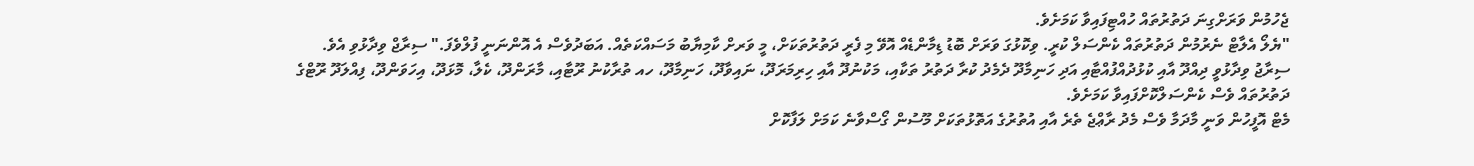ޖެހުމުން ވަރަށްގިނަ ދަތުރުތައް ހުއްޓިފައިވާ ކަމަށެވެ.
"ޔެލޯ އެލާޓް ނެރުމުން ދަތުރުތައް ކެންސަލް ކުރީ. ވިކޮޅުގަ ވަރަށް ބޮޑު ޑިމާންޑެއް އޮވޭ މި ފެރީ ދަތުރުތަކަށް، މީ ވަރށް ކާމިޔާބު މަސައްކަތެއް. އަބަދުވެސް އެ އޮންނަނީ ފުލްވެފަ." ސިރާޖް ވިދާޅުވި އެވެ.
ސިރާޖު ވިދާޅުވީ ދިއްދޫ އާއި ކުޅުދުއްފުއްޓާއި އަދި ހަނިމާދޫ ދެމެދު ކުރާ ދަތުރު ތަކާއި، މަކުނުދޫ އާއި ހިރިމަރަދޫ، ނައިވާދޫ، ހަނިމާދޫ، ހއ ތުރާކުނު ރޫޓާއި، މާރަންދޫ، ކެލާ، މޮޅަދޫ، އިހަވަންދޫ، ފިއްލަދޫ ރޫޓްގެ ދަތުރުތައް ވެސް ކެންސަލްކޮށްފައިވާ ކަމަށެވެ.
މެޓް އޮފީހުން ވަނީ މާދަމާ ވެސް މެދު ރާޢްޖެ ތެރެ އާއި އުތުރުގެ އަތޮޅުތަކަށް މޫސުން ގޯސްވާނެ ކަމަށް ލަފާކޮށް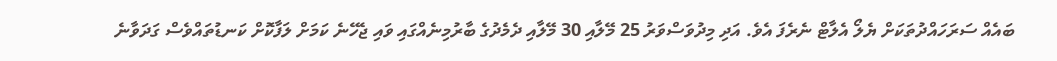ބައެއް ސަރަހައްދުތަކަށް ޔެލޯ އެލާޓް ނެރެފަ އެވެ. އަދި މިދުވަސްވަރު 25 މޭލާއި 30 މޭލާއި ދެމެދުގެ ބާރުމިނެއްގައި ވައި ޖެހޭނެ ކަމަށް ލަފާކޮށް ކަނޑުތައްވެސް ގަދަވާނެ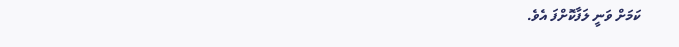ކަމަށް ވަނީ ލަފާކޮށްފަ އެވެ.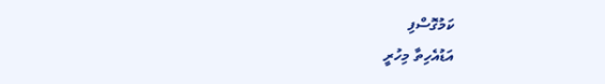ކަމުގޮސްފި
އަޑުއެހިތާ މިހުރީ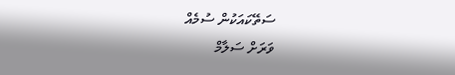ސަތޭކައަކުން ސުމެއް
ވަރަށް ސަލާމް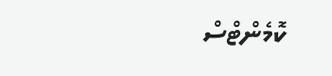ކޮމެންޓްސް